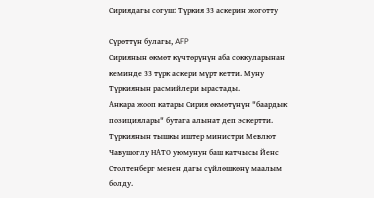Сириядагы согуш: Түркия 33 аскерин жоготту

Сүрөттүн булагы, AFP
Сириянын өкмөт күчтөрүнүн аба соккуларынан кеминде 33 түрк аскери мүрт кетти. Муну Түркиянын расмийлери ырастады.
Анкара жооп катары Сирия өкмөтүнүн "баардык позициялары" бутага алынат деп эскертти. Түркиянын тышкы иштер министри Мевлют Чавушоглу НАТО уюмунун баш катчысы Йенс Столтенберг менен дагы сүйлөшкөнү маалым болду.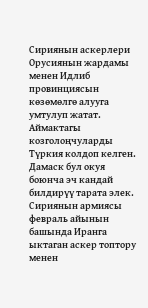Сириянын аскерлери Орусиянын жардамы менен Идлиб провинциясын көзөмөлгө алууга умтулуп жатат. Аймактагы козголоңчуларды Түркия колдоп келген.
Дамаск бул окуя боюнча эч кандай билдирүү тарата элек. Сириянын армиясы февраль айынын башында Иранга ыктаган аскер топтору менен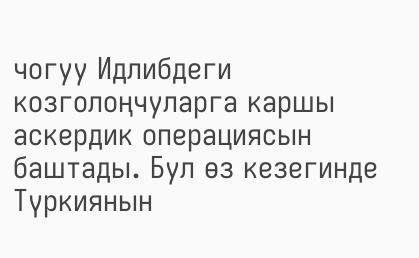чогуу Идлибдеги козголоңчуларга каршы аскердик операциясын баштады. Бул өз кезегинде Түркиянын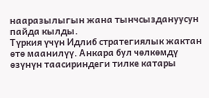нааразылыгын жана тынчсыздануусун пайда кылды.
Түркия үчүн Идлиб стратегиялык жактан өтө маанилүү. Анкара бул чөлкөмдү өзүнүн таасириндеги тилке катары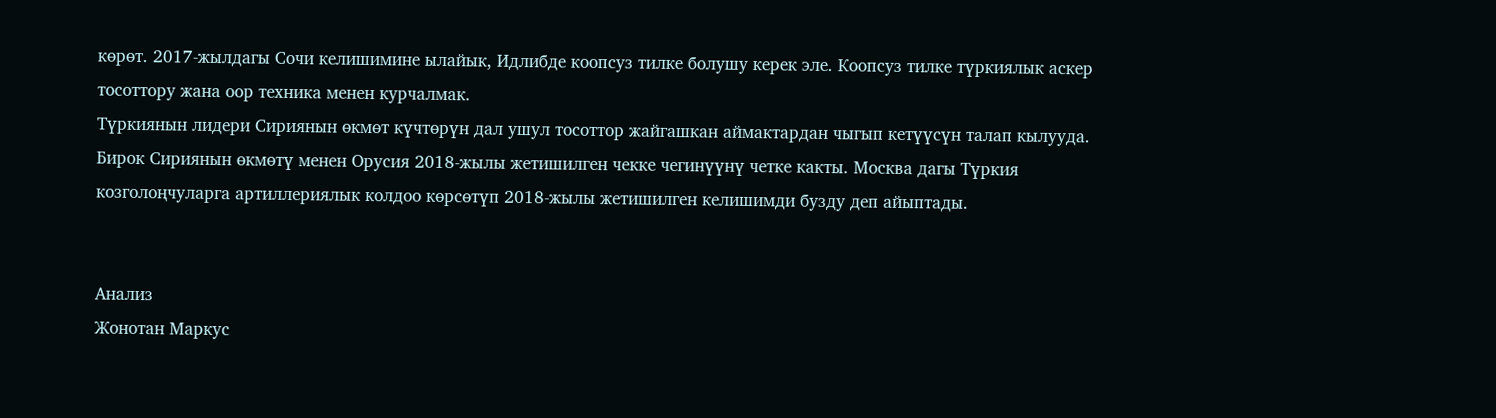көрөт. 2017-жылдагы Сочи келишимине ылайык, Идлибде коопсуз тилке болушу керек эле. Коопсуз тилке түркиялык аскер тосоттору жана оор техника менен курчалмак.
Түркиянын лидери Сириянын өкмөт күчтөрүн дал ушул тосоттор жайгашкан аймактардан чыгып кетүүсүн талап кылууда. Бирок Сириянын өкмөтү менен Орусия 2018-жылы жетишилген чекке чегинүүнү четке какты. Москва дагы Түркия козголоңчуларга артиллериялык колдоо көрсөтүп 2018-жылы жетишилген келишимди бузду деп айыптады.


Анализ
Жонотан Маркус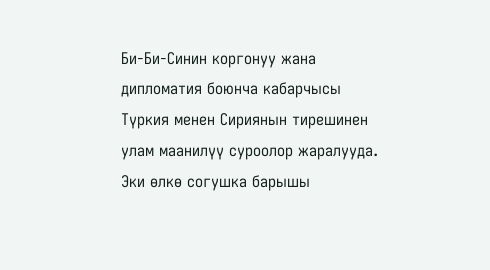Би-Би-Синин коргонуу жана дипломатия боюнча кабарчысы
Түркия менен Сириянын тирешинен улам маанилүү суроолор жаралууда.
Эки өлкө согушка барышы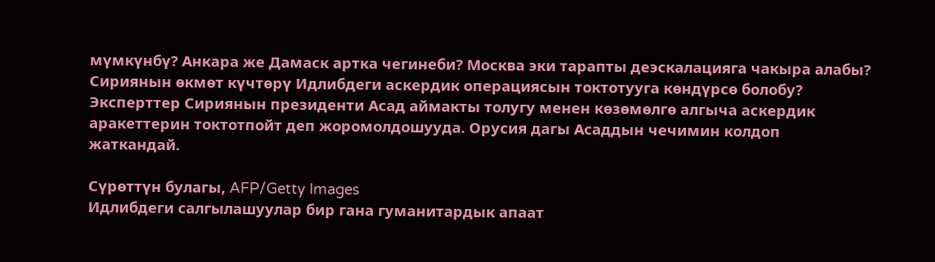мүмкүнбү? Анкара же Дамаск артка чегинеби? Москва эки тарапты деэскалацияга чакыра алабы?
Сириянын өкмөт күчтөрү Идлибдеги аскердик операциясын токтотууга көндүрсө болобу? Эксперттер Сириянын президенти Асад аймакты толугу менен көзөмөлгө алгыча аскердик аракеттерин токтотпойт деп жоромолдошууда. Орусия дагы Асаддын чечимин колдоп жаткандай.

Сүрөттүн булагы, AFP/Getty Images
Идлибдеги салгылашуулар бир гана гуманитардык апаат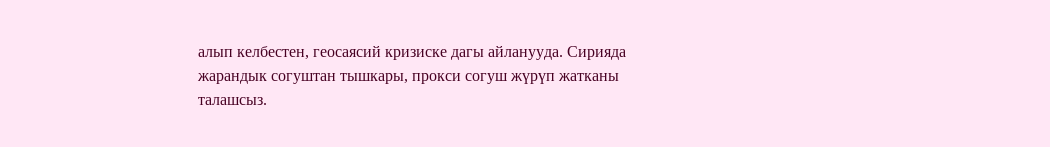алып келбестен, геосаясий кризиске дагы айланууда. Сирияда жарандык согуштан тышкары, прокси согуш жүрүп жатканы талашсыз.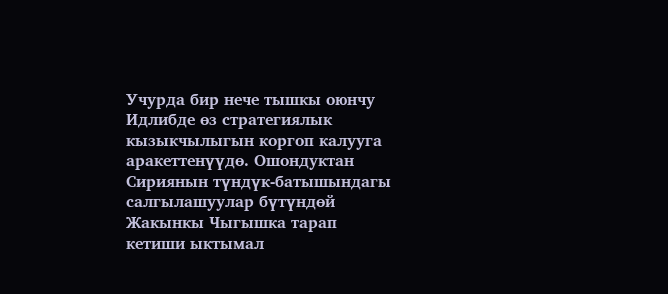Учурда бир нече тышкы оюнчу Идлибде өз стратегиялык кызыкчылыгын коргоп калууга аракеттенүүдө. Ошондуктан Сириянын түндүк-батышындагы салгылашуулар бүтүндөй Жакынкы Чыгышка тарап кетиши ыктымал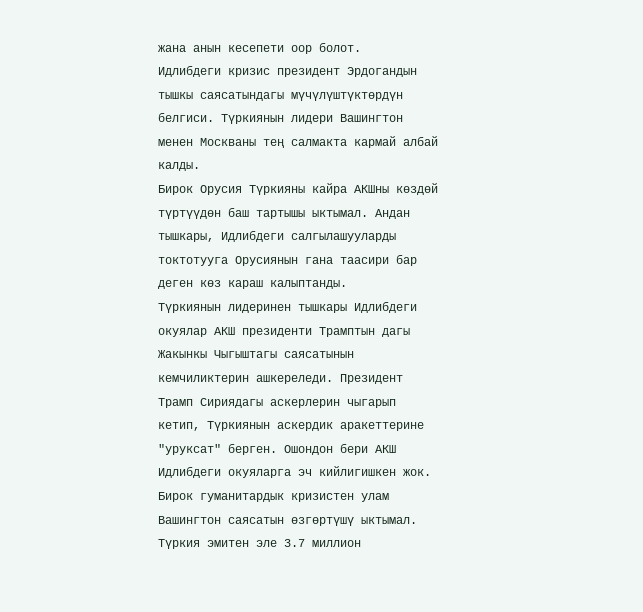жана анын кесепети оор болот.
Идлибдеги кризис президент Эрдогандын тышкы саясатындагы мүчүлүштүктөрдүн белгиси. Түркиянын лидери Вашингтон менен Москваны тең салмакта кармай албай калды.
Бирок Орусия Түркияны кайра АКШны көздөй түртүүдөн баш тартышы ыктымал. Андан тышкары, Идлибдеги салгылашууларды токтотууга Орусиянын гана таасири бар деген көз караш калыптанды.
Түркиянын лидеринен тышкары Идлибдеги окуялар АКШ президенти Трамптын дагы Жакынкы Чыгыштагы саясатынын кемчиликтерин ашкереледи. Президент Трамп Сириядагы аскерлерин чыгарып кетип, Түркиянын аскердик аракеттерине "уруксат" берген. Ошондон бери АКШ Идлибдеги окуяларга эч кийлигишкен жок.
Бирок гуманитардык кризистен улам Вашингтон саясатын өзгөртүшү ыктымал. Түркия эмитен эле 3.7 миллион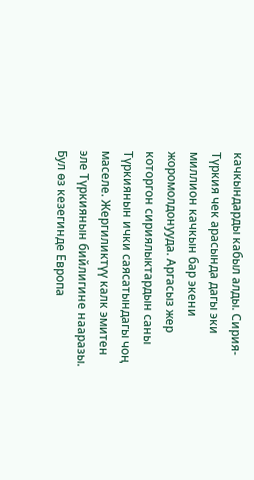качкындарды кабыл алды. Сирия-Түркия чек арасында дагы эки миллион качкын бар экени жоромолдонууда. Аргасыз жер которгон сириялыктардын саны Түркиянын ички саясатындагы чоң маселе. Жергиликтүү калк эмитен эле Түркиянын бийлигине нааразы. Бул өз кезегинде Европа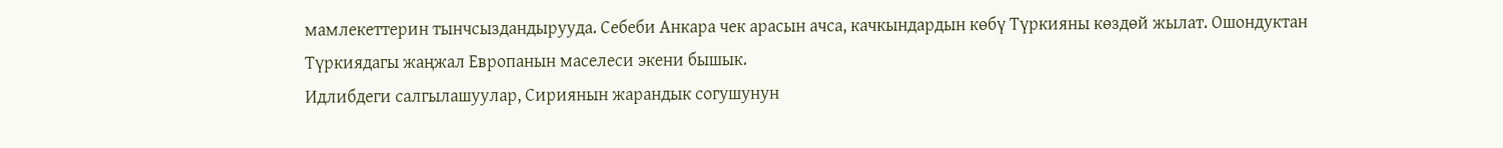мамлекеттерин тынчсыздандырууда. Себеби Анкара чек арасын ачса, качкындардын көбү Түркияны көздөй жылат. Ошондуктан Түркиядагы жаңжал Европанын маселеси экени бышык.
Идлибдеги салгылашуулар, Сириянын жарандык согушунун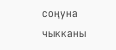соңуна чыкканы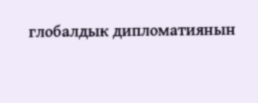глобалдык дипломатиянын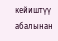кейиштүү абалынан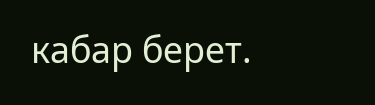кабар берет.